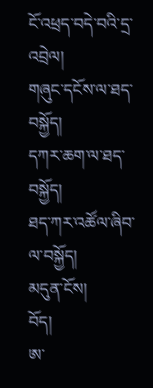ངོ་འཕྲད་བདེ་བའི་དྲ་འབྲེལ།
གཞུང་དངོས་ལ་ཐད་བསྐྱོད།
དཀར་ཆག་ལ་ཐད་བསྐྱོད།
ཐད་ཀར་འཚོལ་ཞིབ་ལ་བསྐྱོད།
མདུན་ངོས།
བོད།
ཨ་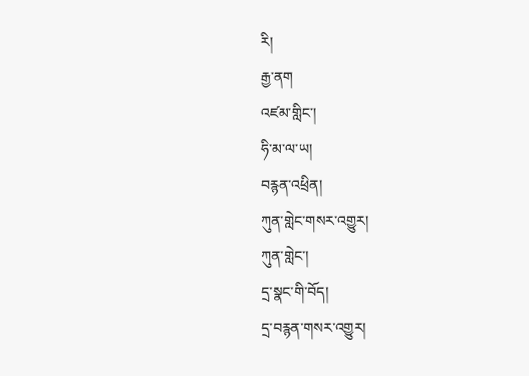རི།
རྒྱ་ནག
འཛམ་གླིང་།
ཧི་མ་ལ་ཡ།
བརྙན་འཕྲིན།
ཀུན་གླེང་གསར་འགྱུར།
ཀུན་གླེང་།
དྲ་སྣང་གི་བོད།
དྲ་བརྙན་གསར་འགྱུར།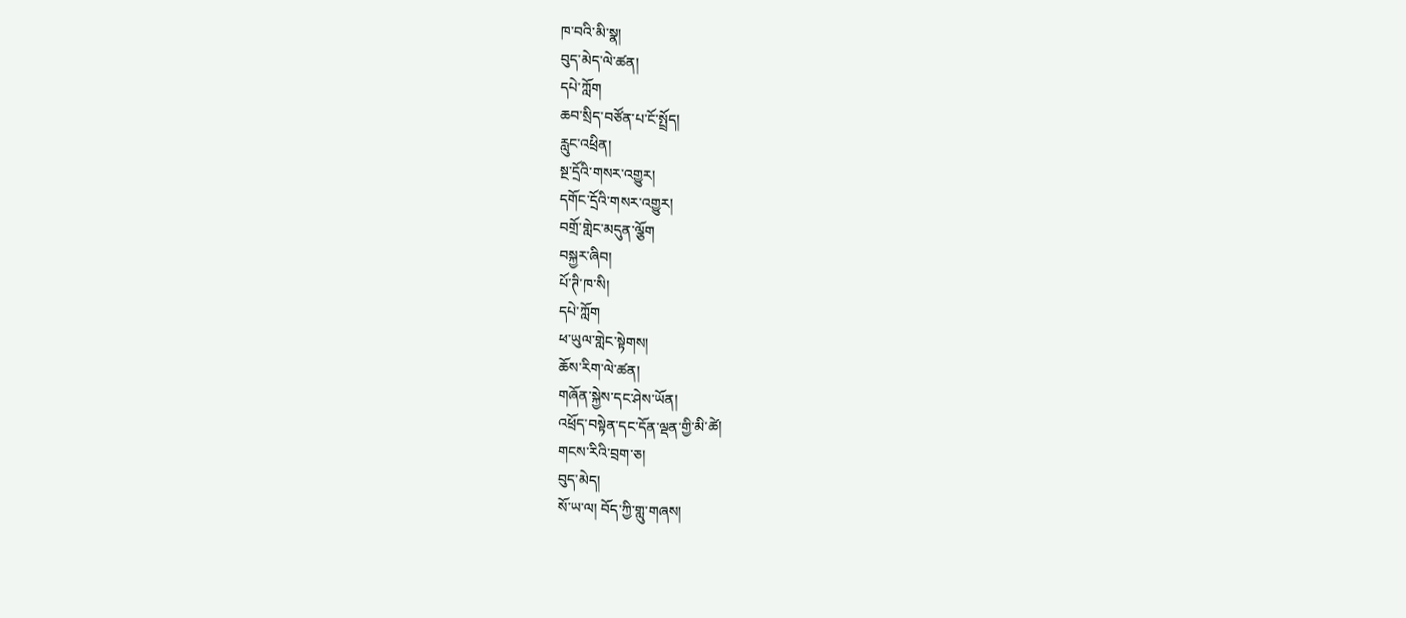ཁ་བའི་མི་སྣ།
བུད་མེད་ལེ་ཚན།
དཔེ་ཀློག
ཆབ་སྲིད་བཙོན་པ་ངོ་སྤྲོད།
རླུང་འཕྲིན།
སྔ་དྲོའི་གསར་འགྱུར།
དགོང་དྲོའི་གསར་འགྱུར།
བགྲོ་གླེང་མདུན་ལྕོག
བསྐྱར་ཞིབ།
པོ་ཊི་ཁ་སི།
དཔེ་ཀློག
ཕ་ཡུལ་གླེང་སྟེགས།
ཆོས་རིག་ལེ་ཚན།
གཞོན་སྐྱེས་དང་ཤེས་ཡོན།
འཕྲོད་བསྟེན་དང་དོན་ལྡན་གྱི་མི་ཚེ།
གངས་རིའི་བྲག་ཅ།
བུད་མེད།
སོ་ཡ་ལ། བོད་ཀྱི་གླུ་གཞས།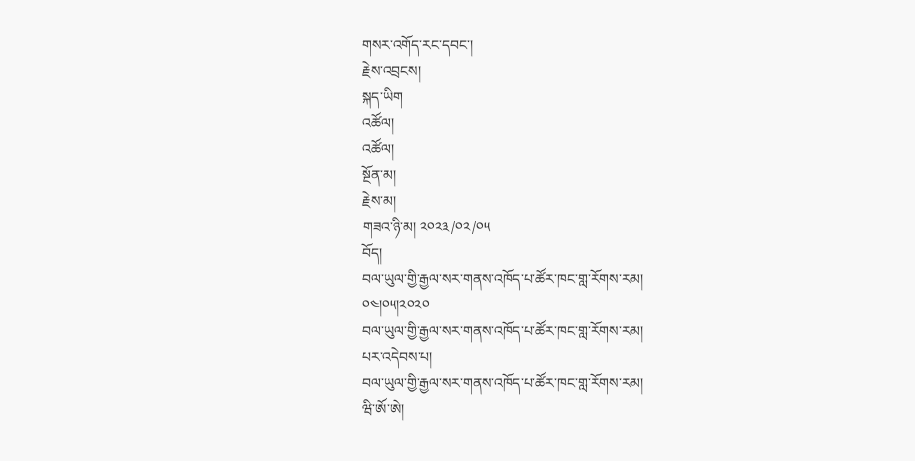གསར་འགོད་རང་དབང་།
རྗེས་འབྲངས།
སྐད་ཡིག
འཚོལ།
འཚོལ།
སྔོན་མ།
རྗེས་མ།
གཟའ་ཉི་མ། ༢༠༢༣/༠༢/༠༥
བོད།
བལ་ཡུལ་གྱི་རྒྱལ་སར་གནས་འཁོད་པ་ཚོར་ཁང་གླ་རོགས་རམ།
༠༤།༠༥།༢༠༢༠
བལ་ཡུལ་གྱི་རྒྱལ་སར་གནས་འཁོད་པ་ཚོར་ཁང་གླ་རོགས་རམ།
པར་འདེབས་པ།
བལ་ཡུལ་གྱི་རྒྱལ་སར་གནས་འཁོད་པ་ཚོར་ཁང་གླ་རོགས་རམ།
ཝི་ཨོ་ཨེ།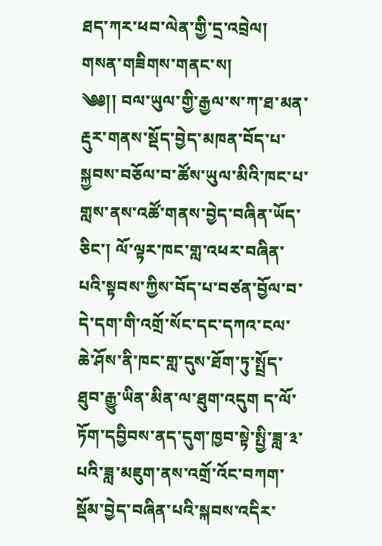ཐད་ཀར་ཕབ་ལེན་གྱི་དྲ་འབྲེལ།
གསན་གཟིགས་གནང་ས།
༄༅།། བལ་ཡུལ་གྱི་རྒྱལ་ས་ཀ་ཐ་མན་རྡུར་གནས་སྡོད་བྱེད་མཁན་བོད་པ་སྐྱབས་བཅོལ་བ་ཚོས་ཡུལ་མིའི་ཁང་པ་གླས་ནས་འཚོ་གནས་བྱེད་བཞིན་ཡོད་ཅིང་། ལོ་ལྟར་ཁང་གླ་འཕར་བཞིན་པའི་སྟབས་ཀྱིས་བོད་པ་བཙན་བྱོལ་བ་དེ་དག་གི་འགྲོ་སོང་དང་དཀའ་ངལ་ཆེ་ཤོས་ནི་ཁང་གླ་དུས་ཐོག་ཏུ་སྤྲོད་ཐུབ་རྒྱུ་ཡིན་མིན་ལ་ཐུག་འདུག ད་ལོ་ཏོག་དབྱིབས་ནད་དུག་ཁྱབ་སྟེ་སྤྱི་ཟླ་༣་པའི་ཟླ་མཇུག་ནས་འགྲོ་འོང་བཀག་སྡོམ་བྱེད་བཞིན་པའི་སྐབས་འདིར་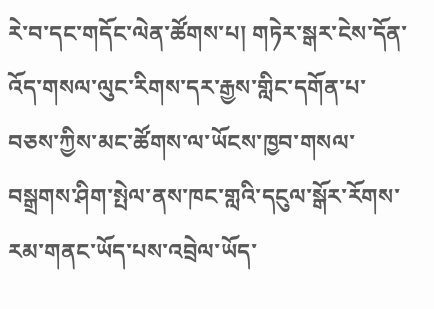རེ་བ་དང་གདོང་ལེན་ཚོགས་པ། གཏེར་སྒར་ངེས་དོན་འོད་གསལ་ལུང་རིགས་དར་རྒྱས་གླིང་དགོན་པ་བཅས་ཀྱིས་མང་ཚོགས་ལ་ཡོངས་ཁྱབ་གསལ་བསྒྲགས་ཤིག་སྤེལ་ནས་ཁང་གླའི་དངུལ་སྒོར་རོགས་རམ་གནང་ཡོད་པས་འབྲེལ་ཡོད་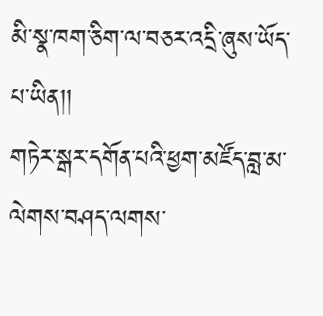མི་སྣ་ཁག་ཅིག་ལ་བཅར་འདྲི་ཞུས་ཡོད་པ་ཡིན།།
གཏེར་སྒར་དགོན་པའི་ཕྱག་མཛོད་བླ་མ་ལེགས་བཤད་ལགས་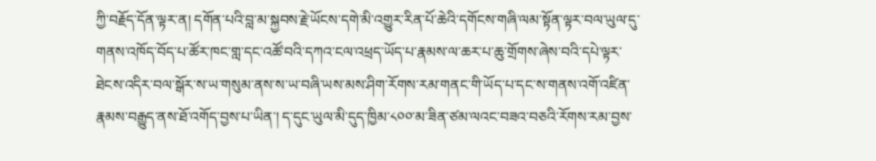ཀྱི་བརྗོད་དོན་ལྟར་ན། དགོན་པའི་བླ་མ་སྐྱབས་རྗེ་ཡོངས་དགེ་མི་འགྱུར་རིན་པོ་ཆེའི་དགོངས་གཞི་ལམ་སྟོན་ལྟར་བལ་ཡུལ་དུ་གནས་འཁོད་བོད་པ་ཚོར་ཁང་གླ་དང་འཚོ་བའི་དཀའ་ངལ་འཕྲད་ཡོད་པ་རྣམས་ལ་ཆར་པ་ཆུ་གྲོགས་ཞེས་བའི་དཔེ་ལྟར་ཐེངས་འདིར་བལ་སྒོར་ས་ཡ་གསུམ་ནས་ས་ཡ་བཞི་ཡས་མས་ཤིག་རོགས་རམ་གནང་གི་ཡོད་པ་དང་ས་གནས་འགོ་འཛིན་རྣམས་བརྒྱུད་ནས་ཐོ་འགོད་བྱས་པ་ཡིན་། ད་དུང་ཡུལ་མི་དུད་ཁྱིམ་༨༠༠་མ་ཟིན་ཙམ་ལའང་བཟའ་བཅའི་རོགས་རམ་བྱས་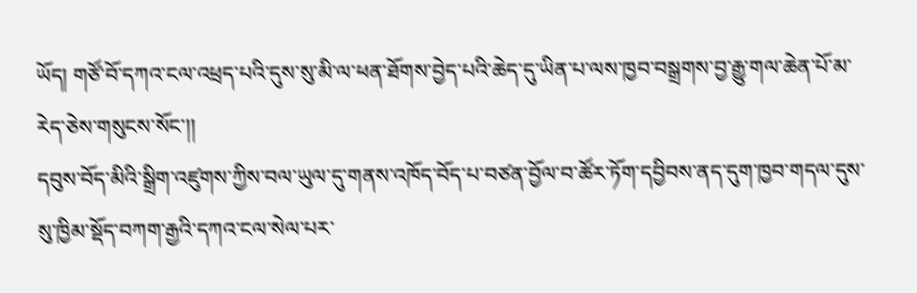ཡོད། གཙོ་བོ་དཀའ་ངལ་འཕྲད་པའི་དུས་སུ་མི་ལ་ཕན་ཐོགས་བྱེད་པའི་ཆེད་དུ་ཡིན་པ་ལས་ཁྱབ་བསྒྲགས་བྱ་རྒྱུ་གལ་ཆེན་པོ་མ་རེད་ཅེས་གསུངས་སོང་།།
དབུས་བོད་མིའི་སྒྲིག་འཛུགས་ཀྱིས་བལ་ཡུལ་དུ་གནས་འཁོད་བོད་པ་བཙན་བྱོལ་བ་ཚོར་ཏོག་དབྱིབས་ནད་དུག་ཁྱབ་གདལ་དུས་སུ་ཁྱིམ་སྡོད་བཀག་རྒྱའི་དཀའ་ངལ་སེལ་པར་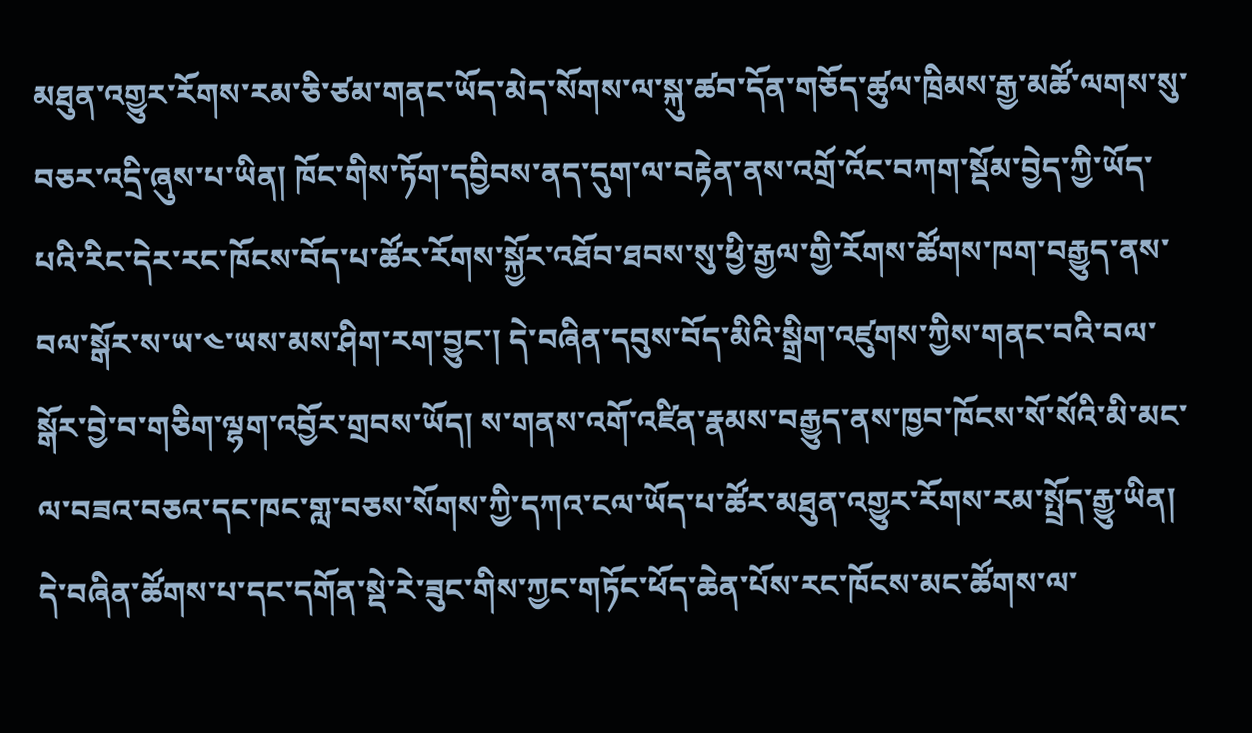མཐུན་འགྱུར་རོགས་རམ་ཅི་ཙམ་གནང་ཡོད་མེད་སོགས་ལ་སྐུ་ཚབ་དོན་གཅོད་ཚུལ་ཁྲིམས་རྒྱ་མཚོ་ལགས་སུ་བཅར་འདྲི་ཞུས་པ་ཡིན། ཁོང་གིས་ཏོག་དབྱིབས་ནད་དུག་ལ་བརྟེན་ནས་འགྲོ་འོང་བཀག་སྡོམ་བྱེད་ཀྱི་ཡོད་པའི་རིང་དེར་རང་ཁོངས་བོད་པ་ཚོར་རོགས་སྐྱོར་འཐོབ་ཐབས་སུ་ཕྱི་རྒྱལ་གྱི་རོགས་ཚོགས་ཁག་བརྒྱུད་ནས་བལ་སྒོར་ས་ཡ་༤་ཡས་མས་ཤིག་རག་བྱུང་། དེ་བཞིན་དབུས་བོད་མིའི་སྒྲིག་འཛུགས་ཀྱིས་གནང་བའི་བལ་སྒོར་བྱེ་བ་གཅིག་ལྷག་འབྱོར་གྲབས་ཡོད། ས་གནས་འགོ་འཛིན་རྣམས་བརྒྱུད་ནས་ཁྱབ་ཁོངས་སོ་སོའི་མི་མང་ལ་བཟའ་བཅའ་དང་ཁང་གླ་བཅས་སོགས་ཀྱི་དཀའ་ངལ་ཡོད་པ་ཚོར་མཐུན་འགྱུར་རོགས་རམ་སྤྲོད་རྒྱུ་ཡིན། དེ་བཞིན་ཚོགས་པ་དང་དགོན་སྡེ་རེ་ཟུང་གིས་ཀྱང་གཏོང་ཕོད་ཆེན་པོས་རང་ཁོངས་མང་ཚོགས་ལ་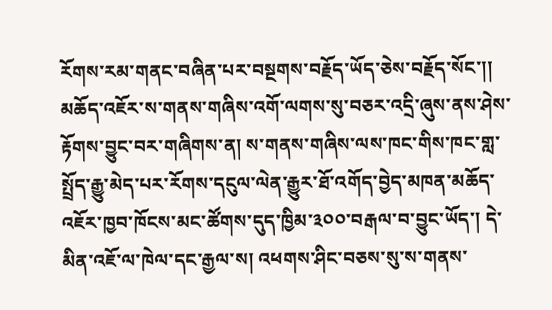རོགས་རམ་གནང་བཞིན་པར་བསྔགས་བརྗོད་ཡོད་ཅེས་བརྗོད་སོང་།།
མཆོད་འཇོར་ས་གནས་གཞིས་འགོ་ལགས་སུ་བཅར་འདྲི་ཞུས་ནས་ཤེས་རྟོགས་བྱུང་བར་གཞིགས་ན། ས་གནས་གཞིས་ལས་ཁང་གིས་ཁང་གླ་སྤྲོད་རྒྱུ་མེད་པར་རོགས་དངུལ་ལེན་རྒྱུར་ཐོ་འགོད་བྱེད་མཁན་མཆོད་འཇོར་ཁྱབ་ཁོངས་མང་ཚོགས་དུད་ཁྱིམ་༣༠༠་བརྒལ་བ་བྱུང་ཡོད་། དེ་མིན་འཇོ་ལ་ཁེལ་དང་རྒྱལ་ས། འཕགས་ཤིང་བཅས་སུ་ས་གནས་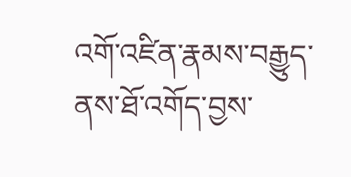འགོ་འཛིན་རྣམས་བརྒྱུད་ནས་ཐོ་འགོད་བྱས་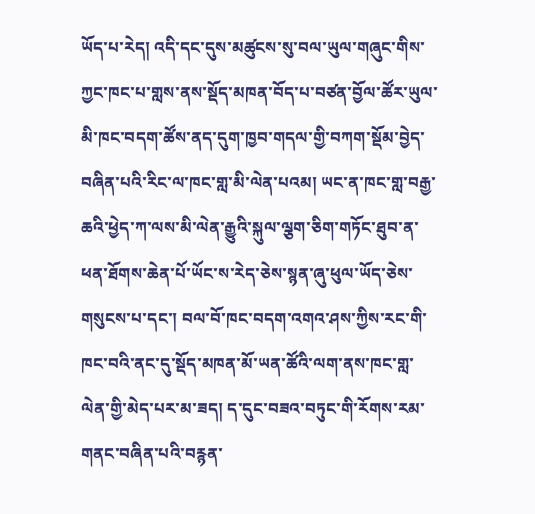ཡོད་པ་རེད། འདི་དང་དུས་མཚུངས་སུ་བལ་ཡུལ་གཞུང་གིས་ཀྱང་ཁང་པ་གླས་ནས་སྡོད་མཁན་བོད་པ་བཙན་བྱོལ་ཚོར་ཡུལ་མི་ཁང་བདག་ཚོས་ནད་དུག་ཁྱབ་གདལ་གྱི་བཀག་སྡོམ་བྱེད་བཞིན་པའི་རིང་ལ་ཁང་གླ་མི་ལེན་པའམ། ཡང་ན་ཁང་གླ་བརྒྱ་ཆའི་ཕྱེད་ཀ་ལས་མི་ལེན་རྒྱུའི་སྐུལ་ལྕག་ཅིག་གཏོང་ཐུབ་ན་ཕན་ཐོགས་ཆེན་པོ་ཡོང་ས་རེད་ཅེས་སྙན་ཞུ་ཕུལ་ཡོད་ཅེས་གསུངས་པ་དང་། བལ་བོ་ཁང་བདག་འགའ་ཤས་ཀྱིས་རང་གི་ཁང་བའི་ནང་དུ་སྡོད་མཁན་མོ་ཡན་ཚོའི་ལག་ནས་ཁང་གླ་ལེན་གྱི་མེད་པར་མ་ཟད། ད་དུང་བཟའ་བཏུང་གི་རོགས་རམ་གནང་བཞིན་པའི་བརྙན་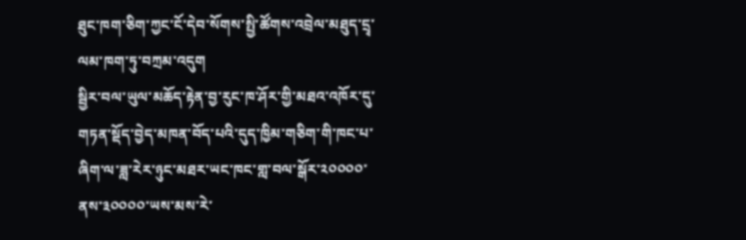ཐུང་ཁག་ཅིག་ཀྱང་ངོ་དེབ་སོགས་སྤྱི་ཚོགས་འབྲེལ་མཐུད་དྲྭ་ལམ་ཁག་ཏུ་བཀྲམ་འདུག
སྦྱིར་བལ་ཡུལ་མཆོད་རྟེན་བྱ་རུང་ཁ་ཤོར་གྱི་མཐའ་འཁོར་དུ་གཏན་སྡོད་བྱེད་མཁན་བོད་པའི་དུད་ཁྱིམ་གཅིག་གི་ཁང་པ་ཞིག་ལ་ཟླ་རེར་ཉུང་མཐར་ཡང་ཁང་གླ་བལ་སྒོར་༢༠༠༠༠་ནས་༣༠༠༠༠་ཡས་མས་རེ་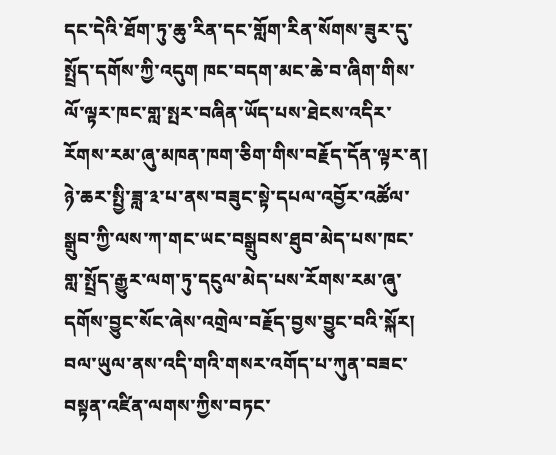དང་དེའི་ཐོག་ཏུ་ཆུ་རིན་དང་གློག་རིན་སོགས་ཟུར་དུ་སྤྲོད་དགོས་ཀྱི་འདུག ཁང་བདག་མང་ཆེ་བ་ཞིག་གིས་ལོ་ལྟར་ཁང་གླ་སྤར་བཞིན་ཡོད་པས་ཐེངས་འདིར་རོགས་རམ་ཞུ་མཁན་ཁག་ཅིག་གིས་བརྗོད་དོན་ལྟར་ན། ཉེ་ཆར་སྤྱི་ཟླ་༣་པ་ནས་བཟུང་སྟེ་དཔལ་འབྱོར་འཚོལ་སྒྲུབ་ཀྱི་ལས་ཀ་གང་ཡང་བསྒྲུབས་ཐུབ་མེད་པས་ཁང་གླ་སྤྲོད་རྒྱུར་ལག་ཏུ་དངུལ་མེད་པས་རོགས་རམ་ཞུ་དགོས་བྱུང་སོང་ཞེས་འགྲེལ་བརྗོད་བྱས་བྱུང་བའི་སྐོར། བལ་ཡུལ་ནས་འདི་གའི་གསར་འགོད་པ་ཀུན་བཟང་བསྟན་འཛིན་ལགས་ཀྱིས་བཏང་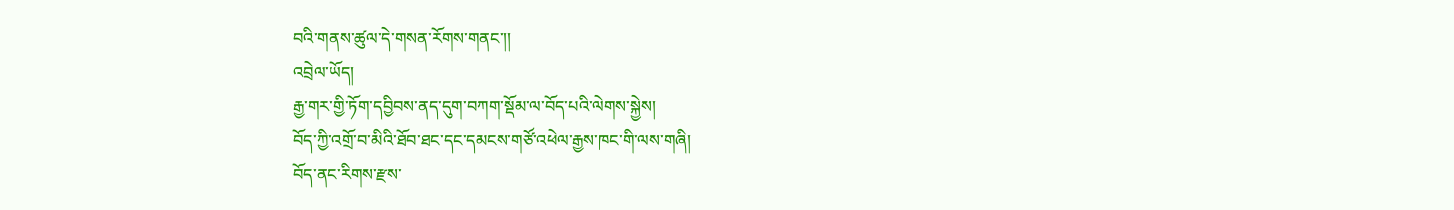བའི་གནས་ཚུལ་དེ་གསན་རོགས་གནང་།།
འབྲེལ་ཡོད།
རྒྱ་གར་གྱི་ཏོག་དབྱིབས་ནད་དུག་བཀག་སྡོམ་ལ་བོད་པའི་ལེགས་སྐྱེས།
བོད་ཀྱི་འགྲོ་བ་མིའི་ཐོབ་ཐང་དང་དམངས་གཙོ་འཕེལ་རྒྱས་ཁང་གི་ལས་གཞི།
བོད་ནང་རིགས་རྫས་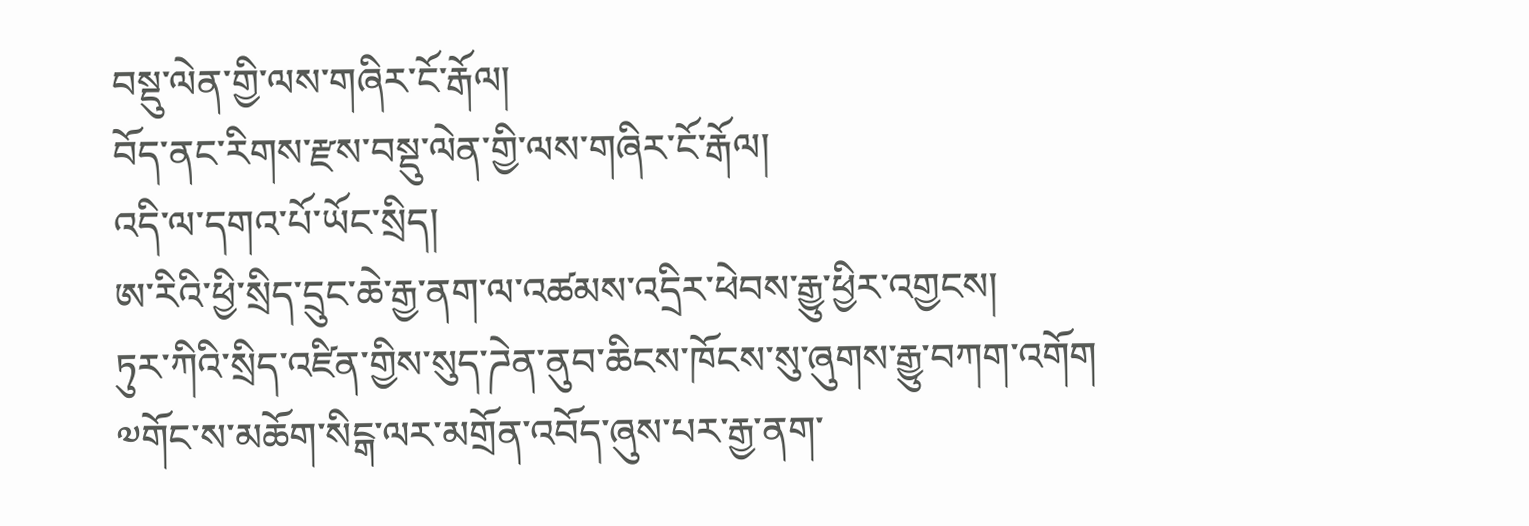བསྡུ་ལེན་གྱི་ལས་གཞིར་ངོ་རྒོལ།
བོད་ནང་རིགས་རྫས་བསྡུ་ལེན་གྱི་ལས་གཞིར་ངོ་རྒོལ།
འདི་ལ་དགའ་པོ་ཡོང་སྲིད།
ཨ་རིའི་ཕྱི་སྲིད་དྲུང་ཆེ་རྒྱ་ནག་ལ་འཚམས་འདྲིར་ཕེབས་རྒྱུ་ཕྱིར་འགྱངས།
ཏུར་ཀིའི་སྲིད་འཛིན་གྱིས་སུད་ཌེན་ནུབ་ཆིངས་ཁོངས་སུ་ཞུགས་རྒྱུ་བཀག་འགོག
༧གོང་ས་མཆོག་སིངྒ་ལར་མགྲོན་འབོད་ཞུས་པར་རྒྱ་ནག་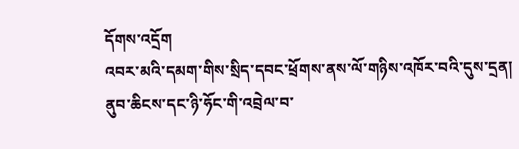དོགས་འདྲོག
འབར་མའི་དམག་གིས་སྲིད་དབང་ཕྲོགས་ནས་ལོ་གཉིས་འཁོར་བའི་དུས་དྲན།
ནུབ་ཆིངས་དང་ཉི་ཧོང་གི་འབྲེལ་བ་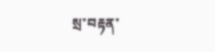སྲ་བརྟན་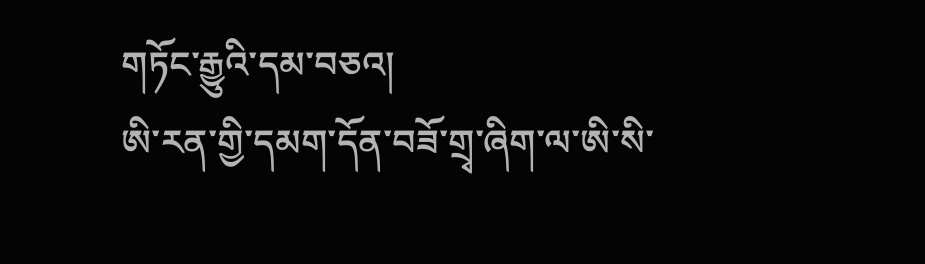གཏོང་རྒྱུའི་དམ་བཅའ།
ཨི་རན་གྱི་དམག་དོན་བཟོ་གྲྭ་ཞིག་ལ་ཨི་སི་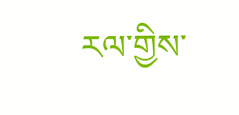རལ་གྱིས་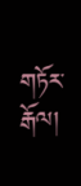གཏོར་རྒོལ།